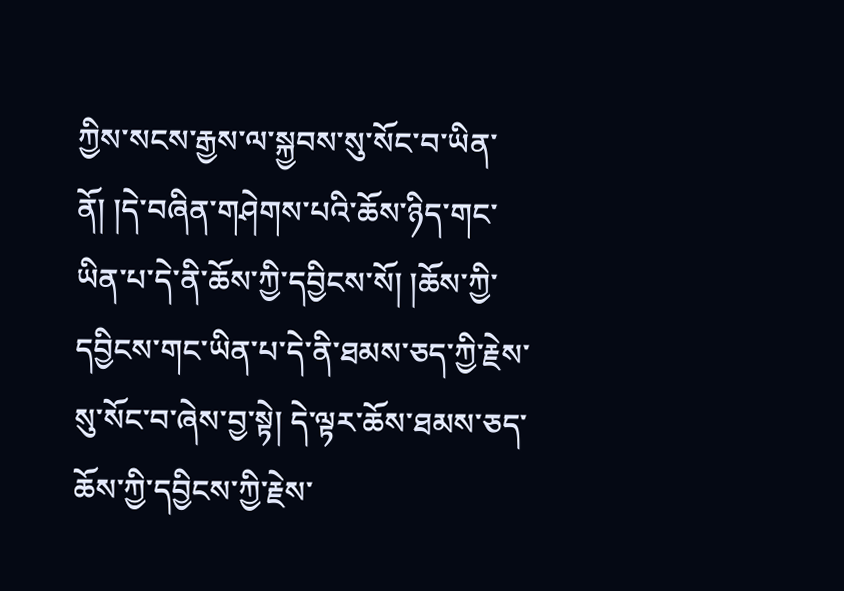ཀྱིས་སངས་རྒྱས་ལ་སྐྱབས་སུ་སོང་བ་ཡིན་ནོ། །དེ་བཞིན་གཤེགས་པའི་ཆོས་ཉིད་གང་ཡིན་པ་དེ་ནི་ཆོས་ཀྱི་དབྱིངས་སོ། །ཆོས་ཀྱི་དབྱིངས་གང་ཡིན་པ་དེ་ནི་ཐམས་ཅད་ཀྱི་རྗེས་སུ་སོང་བ་ཞེས་བྱ་སྟེ། དེ་ལྟར་ཆོས་ཐམས་ཅད་ཆོས་ཀྱི་དབྱིངས་ཀྱི་རྗེས་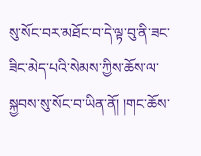སུ་སོང་བར་མཐོང་བ་དེ་ལྟ་བུ་ནི་ཟང་ཟིང་མེད་པའི་སེམས་ཀྱིས་ཆོས་ལ་སྐྱབས་སུ་སོང་བ་ཡིན་ནོ། །གང་ཆོས་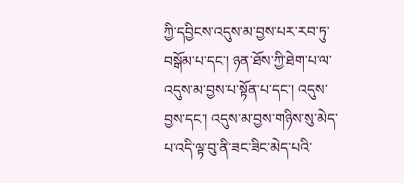ཀྱི་དབྱིངས་འདུས་མ་བྱས་པར་རབ་ཏུ་བསྒོམ་པ་དང་། ཉན་ཐོས་ཀྱི་ཐེག་པ་ལ་འདུས་མ་བྱས་པ་སྟོན་པ་དང་། འདུས་བྱས་དང་། འདུས་མ་བྱས་གཉིས་སུ་མེད་པ་འདི་ལྟ་བུ་ནི་ཟང་ཟིང་མེད་པའི་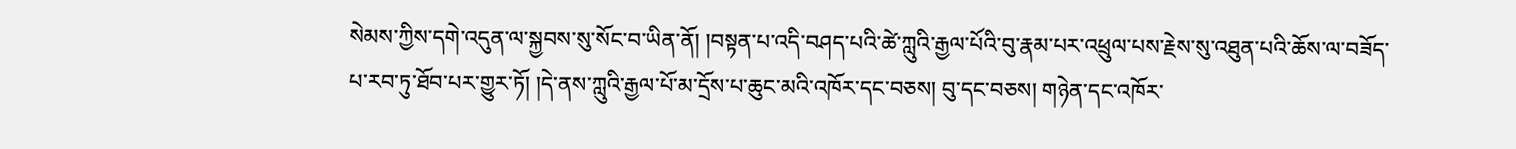སེམས་ཀྱིས་དགེ་འདུན་ལ་སྐྱབས་སུ་སོང་བ་ཡིན་ནོ། །བསྟན་པ་འདི་བཤད་པའི་ཚེ་ཀླུའི་རྒྱལ་པོའི་བུ་རྣམ་པར་འཕྲུལ་པས་རྗེས་སུ་འཐུན་པའི་ཆོས་ལ་བཟོད་པ་རབ་ཏུ་ཐོབ་པར་གྱུར་ཏོ། །དེ་ནས་ཀླུའི་རྒྱལ་པོ་མ་དྲོས་པ་ཆུང་མའི་འཁོར་དང་བཅས། བུ་དང་བཅས། གཉེན་དང་འཁོར་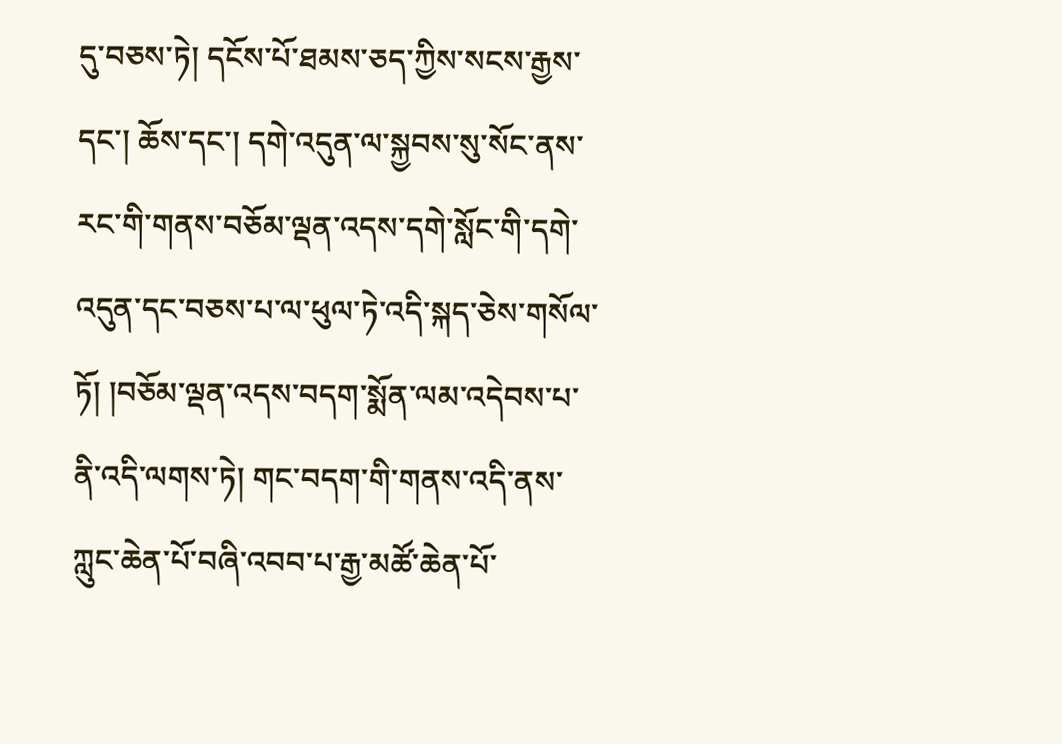དུ་བཅས་ཏེ། དངོས་པོ་ཐམས་ཅད་ཀྱིས་སངས་རྒྱས་དང་། ཆོས་དང་། དགེ་འདུན་ལ་སྐྱབས་སུ་སོང་ནས་རང་གི་གནས་བཅོམ་ལྡན་འདས་དགེ་སློང་གི་དགེ་འདུན་དང་བཅས་པ་ལ་ཕུལ་ཏེ་འདི་སྐད་ཅེས་གསོལ་ཏོ། །བཅོམ་ལྡན་འདས་བདག་སྨོན་ལམ་འདེབས་པ་ནི་འདི་ལགས་ཏེ། གང་བདག་གི་གནས་འདི་ནས་ཀླུང་ཆེན་པོ་བཞི་འབབ་པ་རྒྱ་མཚོ་ཆེན་པོ་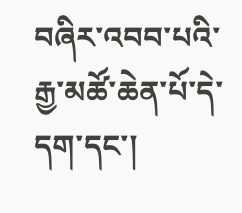བཞིར་འབབ་པའི་རྒྱ་མཚོ་ཆེན་པོ་དེ་དག་དང་།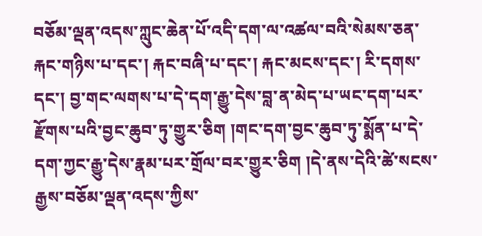བཅོམ་ལྡན་འདས་ཀླུང་ཆེན་པོ་འདི་དག་ལ་འཚལ་བའི་སེམས་ཅན་རྐང་གཉིས་པ་དང་། རྐང་བཞི་པ་དང་། རྐང་མངས་དང་། རི་དགས་དང་། བྱ་གང་ལགས་པ་དེ་དག་རྒྱུ་དེས་བླ་ན་མེད་པ་ཡང་དག་པར་རྫོགས་པའི་བྱང་ཆུབ་ཏུ་གྱུར་ཅིག །གང་དག་བྱང་ཆུབ་ཏུ་སྨོན་པ་དེ་དག་ཀྱང་རྒྱུ་དེས་རྣམ་པར་གྲོལ་བར་གྱུར་ཅིག །དེ་ནས་དེའི་ཚེ་སངས་རྒྱས་བཅོམ་ལྡན་འདས་ཀྱིས་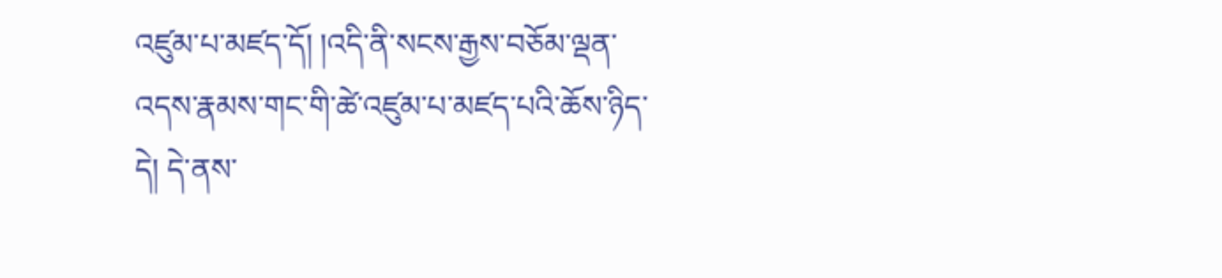འཛུམ་པ་མཛད་དོ། །འདི་ནི་སངས་རྒྱས་བཅོམ་ལྡན་འདས་རྣམས་གང་གི་ཚེ་འཛུམ་པ་མཛད་པའི་ཆོས་ཉིད་དེ། དེ་ནས་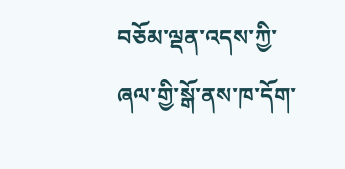བཅོམ་ལྡན་འདས་ཀྱི་ཞལ་གྱི་སྒོ་ནས་ཁ་དོག་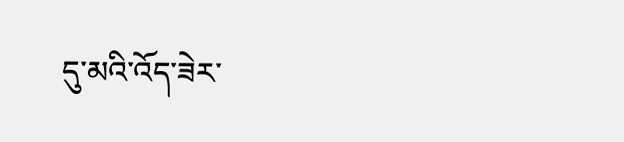དུ་མའི་འོད་ཟེར་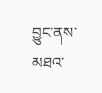བྱུང་ནས་མཐའ་